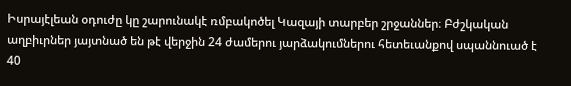Իսրայէլեան օդուժը կը շարունակէ ռմբակոծել Կազայի տարբեր շրջաններ։ Բժշկական աղբիւրներ յայտնած են թէ վերջին 24 ժամերու յարձակումներու հետեւանքով սպաննուած է 40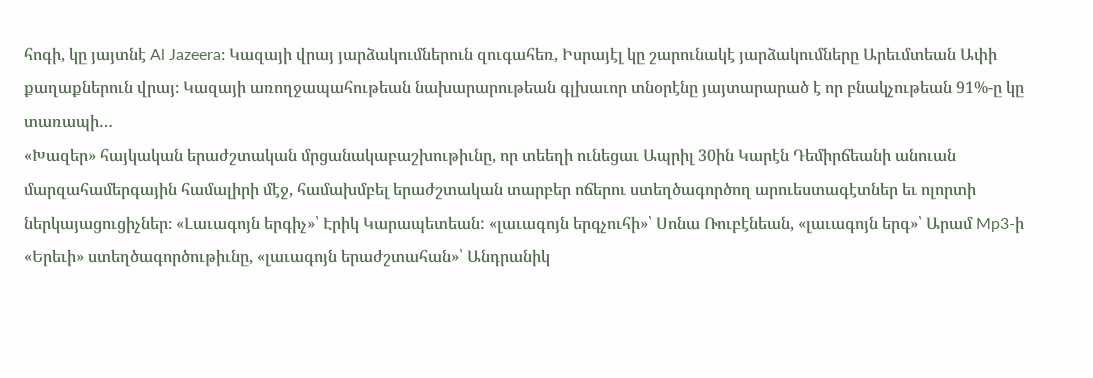հոգի, կը յայտնէ Al Jazeera։ Կազայի վրայ յարձակումներուն զուգահեռ, Իսրայէլ կը շարունակէ յարձակումները Արեւմտեան Ափի քաղաքներուն վրայ։ Կազայի առողջապահութեան նախարարութեան գլխաւոր տնօրէնը յայտարարած է որ բնակչութեան 91%-ը կը տառապի…
«Խազեր» հայկական երաժշտական մրցանակաբաշխութիւնը, որ տեեղի ունեցաւ Ապրիլ 30ին Կարէն Դեմիրճեանի անուան մարզահամերգային համալիրի մէջ, համախմբել երաժշտական տարբեր ոճերու ստեղծագործող արուեստագէտներ եւ ոլորտի ներկայացուցիչներ։ «Լաւագոյն երգիչ»՝ Էրիկ Կարապետեան: «լաւագոյն երգչուհի»՝ Սոնա Ռուբէնեան, «լաւագոյն երգ»՝ Արամ Mp3-ի «Երեւի» ստեղծագործութիւնը, «լաւագոյն երաժշտահան»՝ Անդրանիկ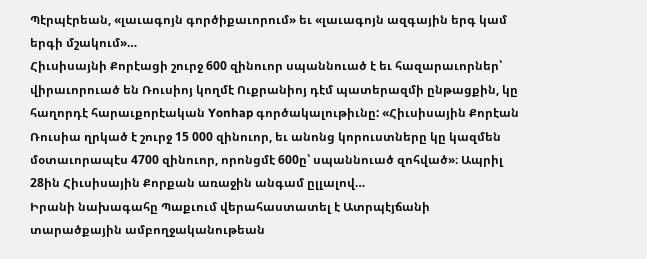Պէրպէրեան, «լաւագոյն գործիքաւորում» եւ «լաւագոյն ազգային երգ կամ երգի մշակում»…
Հիւսիսայնի Քորէացի շուրջ 600 զինուոր սպաննուած է եւ հազարաւորներ՝ վիրաւորուած են Ռուսիոյ կողմէ Ուքրանիոյ դէմ պատերազմի ընթացքին, կը հաղորդէ հարաւքորէական Yonhap գործակալութիւնը: «Հիւսիսային Քորէան Ռուսիա ղրկած է շուրջ 15 000 զինուոր, եւ անոնց կորուստները կը կազմեն մօտաւորապէս 4700 զինուոր, որոնցմէ 600ը՝ սպաննուած զոհված»։ Ապրիլ 28ին Հիւսիսային Քորքան առաջին անգամ ըլլալով…
Իրանի նախագահը Պաքւում վերահաստատել է Ատրպէյճանի տարածքային ամբողջականութեան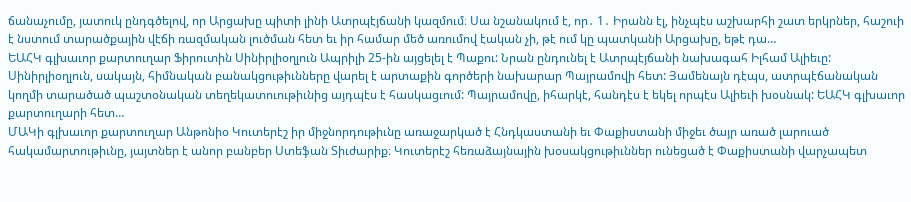ճանաչումը, յատուկ ընդգծելով, որ Արցախը պիտի լինի Ատրպէյճանի կազմում։ Սա նշանակում է, որ․ 1․ Իրանն էլ, ինչպէս աշխարհի շատ երկրներ, հաշուի է նստում տարածքային վէճի ռազմական լուծման հետ եւ իր համար մեծ առումով էական չի, թէ ում կը պատկանի Արցախը, եթէ դա…
ԵԱՀԿ գլխաւոր քարտուղար Ֆիրուտին Սինիրլիօղլուն Ապրիլի 25-ին այցելել է Պաքու: Նրան ընդունել է Ատրպէյճանի նախագահ Իլհամ Ալիեւը: Սինիրլիօղլուն, սակայն, հիմնական բանակցութիւնները վարել է արտաքին գործերի նախարար Պայրամովի հետ: Յամենայն դէպս, ատրպէճանական կողմի տարածած պաշտօնական տեղեկատուութիւնից այդպէս է հասկացւում: Պայրամովը, իհարկէ, հանդէս է եկել որպէս Ալիեւի խօսնակ: ԵԱՀԿ գլխաւոր քարտուղարի հետ…
ՄԱԿի գլխաւոր քարտուղար Անթոնիօ Կուտերէշ իր միջնորդութիւնը առաջարկած է Հնդկաստանի եւ Փաքիստանի միջեւ ծայր առած լարուած հակամարտութիւնը, յայտներ է անոր բանբեր Ստեֆան Տիւժարիք։ Կուտերէշ հեռաձայնային խօսակցութիւններ ունեցած է Փաքիստանի վարչապետ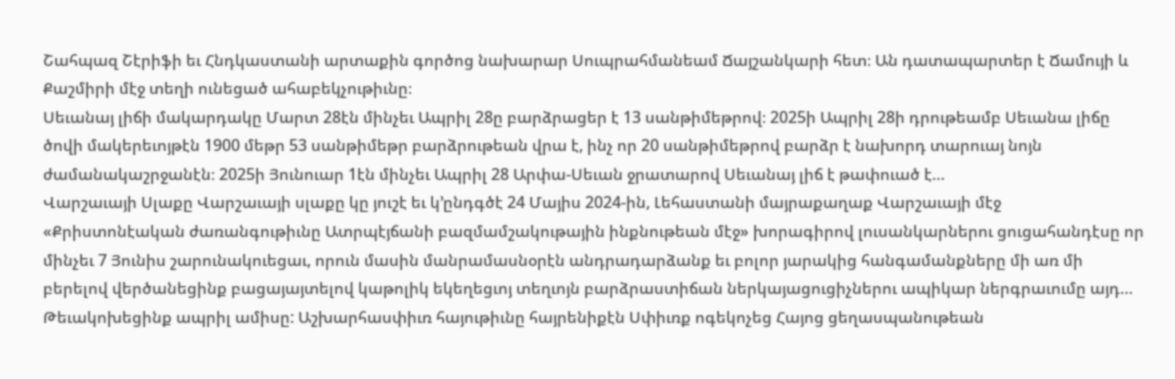Շահպազ Շէրիֆի եւ Հնդկաստանի արտաքին գործոց նախարար Սուպրահմանեամ Ճայշանկարի հետ։ Ան դատապարտեր է Ճամույի և Քաշմիրի մէջ տեղի ունեցած ահաբեկչութիւնը։
Սեւանայ լիճի մակարդակը Մարտ 28էն մինչեւ Ապրիլ 28ը բարձրացեր է 13 սանթիմեթրով։ 2025ի Ապրիլ 28ի դրութեամբ Սեւանա լիճը ծովի մակերեւոյթէն 1900 մեթր 53 սանթիմեթր բարձրութեան վրա է, ինչ որ 20 սանթիմեթրով բարձր է նախորդ տարուայ նոյն ժամանակաշրջանէն։ 2025ի Յունուար 1էն մինչեւ Ապրիլ 28 Արփա-Սեւան ջրատարով Սեւանայ լիճ է թափուած է…
Վարշաւայի Սլաքը Վարշաւայի սլաքը կը յուշէ եւ կ’ընդգծէ 24 Մայիս 2024-ին, Լեհաստանի մայրաքաղաք Վարշաւայի մէջ «Քրիստոնէական ժառանգութիւնը Ատրպէյճանի բազմամշակութային ինքնութեան մէջ» խորագիրով լուսանկարներու ցուցահանդէսը որ մինչեւ 7 Յունիս շարունակուեցաւ, որուն մասին մանրամասնօրէն անդրադարձանք եւ բոլոր յարակից հանգամանքները մի առ մի բերելով վերծանեցինք բացայայտելով կաթոլիկ եկեղեցւոյ տեղւոյն բարձրաստիճան ներկայացուցիչներու ապիկար ներգրաւումը այդ…
Թեւակոխեցինք ապրիլ ամիսը: Աշխարհասփիւռ հայութիւնը հայրենիքէն Սփիւռք ոգեկոչեց Հայոց ցեղասպանութեան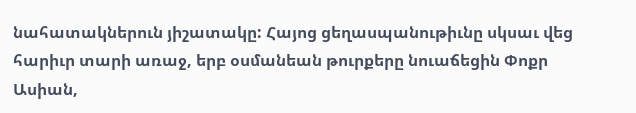նահատակներուն յիշատակը: Հայոց ցեղասպանութիւնը սկսաւ վեց հարիւր տարի առաջ, երբ օսմանեան թուրքերը նուաճեցին Փոքր Ասիան,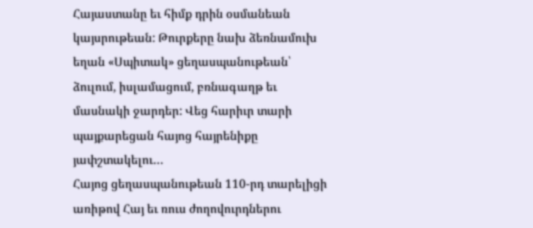Հայաստանը եւ հիմք դրին օսմանեան կայսրութեան: Թուրքերը նախ ձեռնամուխ եղան «Սպիտակ» ցեղասպանութեան՝ ձուլում, իսլամացում, բռնագաղթ եւ մասնակի ջարդեր: Վեց հարիւր տարի պայքարեցան հայոց հայրենիքը յափշտակելու…
Հայոց ցեղասպանութեան 110-րդ տարելիցի առիթով Հայ եւ ռուս ժողովուրդներու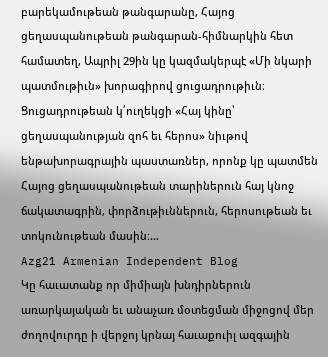բարեկամութեան թանգարանը, Հայոց ցեղասպանութեան թանգարան-հիմնարկին հետ համատեղ, Ապրիլ 29ին կը կազմակերպէ «Մի նկարի պատմութիւն» խորագիրով ցուցադրութիւն։ Ցուցադրութեան կ՛ուղեկցի «Հայ կինը՝ ցեղասպանության զոհ եւ հերոս» նիւթով ենթախորագրային պաստառներ, որոնք կը պատմեն Հայոց ցեղասպանութեան տարիներուն հայ կնոջ ճակատագրին, փորձութիւններուն, հերոսութեան եւ տոկունութեան մասին։…
Azg21 Armenian Independent Blog
Կը հաւատանք որ միմիայն խնդիրներուն առարկայական եւ անաչառ մօտեցման միջոցով մեր ժողովուրդը ի վերջոյ կրնայ հաւաքուիլ ազգային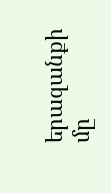երազանքի մը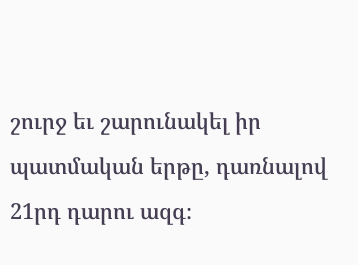շուրջ եւ շարունակել իր պատմական երթը, դառնալով 21րդ դարու ազգ։